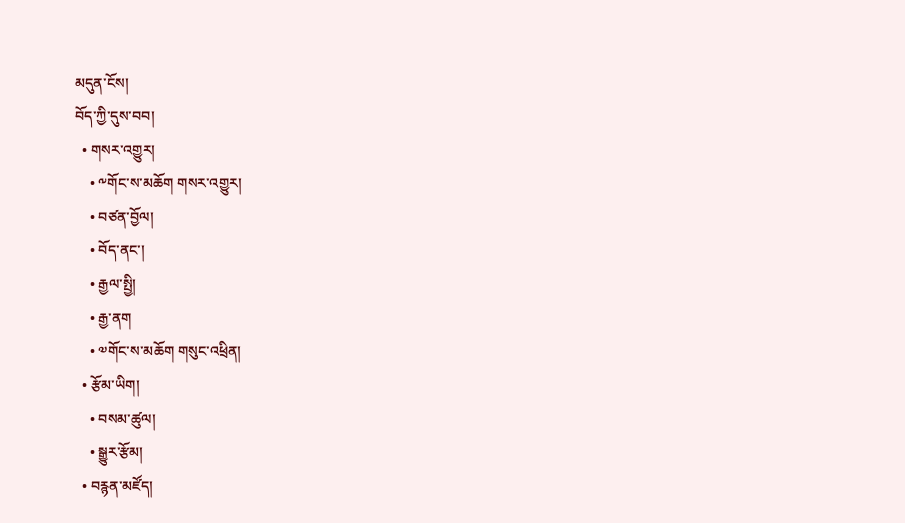མདུན་ངོས།
བོད་ཀྱི་དུས་བབ།
  • གསར་འགྱུར།
    • ༸གོང་ས་མཆོག གསར་འགྱུར།
    • བཙན་བྱོལ།
    • བོད་ནང་།
    • རྒྱལ་སྤྱི།
    • རྒྱ་ནག
    • ༧གོང་ས་མཆོག གསུང་འཕྲིན།
  • རྩོམ་ཡིག།
    • བསམ་ཚུལ།
    • སྒྱུར་རྩོམ།
  • བརྙན་མཛོད།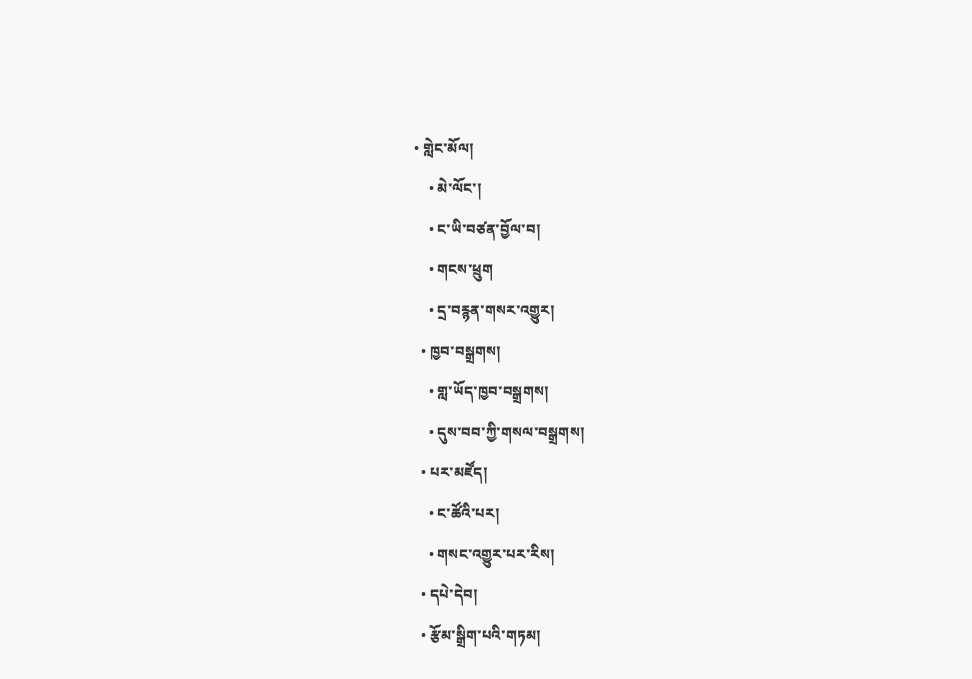• གླེང་མོལ།
    • མེ་ལོང་།
    • ང་ཡི་བཙན་བྱོལ་བ།
    • གངས་ཕྲུག
    • དྲ་བརྙན་གསར་འགྱུར།
  • ཁྱབ་བསྒྲགས།
    • གླ་ཡོད་ཁྱབ་བསྒྲགས།
    • དུས་བབ་ཀྱི་གསལ་བསྒྲགས།
  • པར་མཛོད།
    • ང་ཚོའི་པར།
    • གསང་འགྱུར་པར་རིས།
  • དཔེ་དེབ།
  • རྩོམ་སྒྲིག་པའི་གཏམ།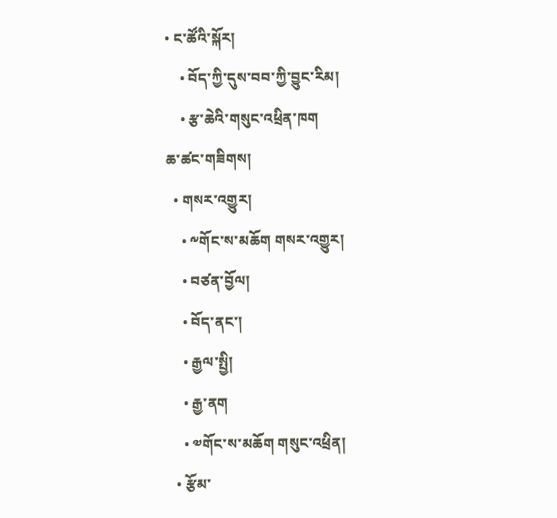• ང་ཚོའི་སྐོར།
    • བོད་ཀྱི་དུས་བབ་ཀྱི་བྱུང་རིམ།
    • རྩ་ཆེའི་གསུང་འཕྲིན་ཁག
ཆ་ཚང་གཟིགས།
  • གསར་འགྱུར།
    • ༸གོང་ས་མཆོག གསར་འགྱུར།
    • བཙན་བྱོལ།
    • བོད་ནང་།
    • རྒྱལ་སྤྱི།
    • རྒྱ་ནག
    • ༧གོང་ས་མཆོག གསུང་འཕྲིན།
  • རྩོམ་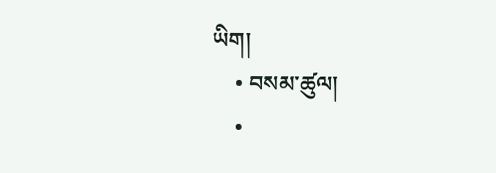ཡིག།
    • བསམ་ཚུལ།
    •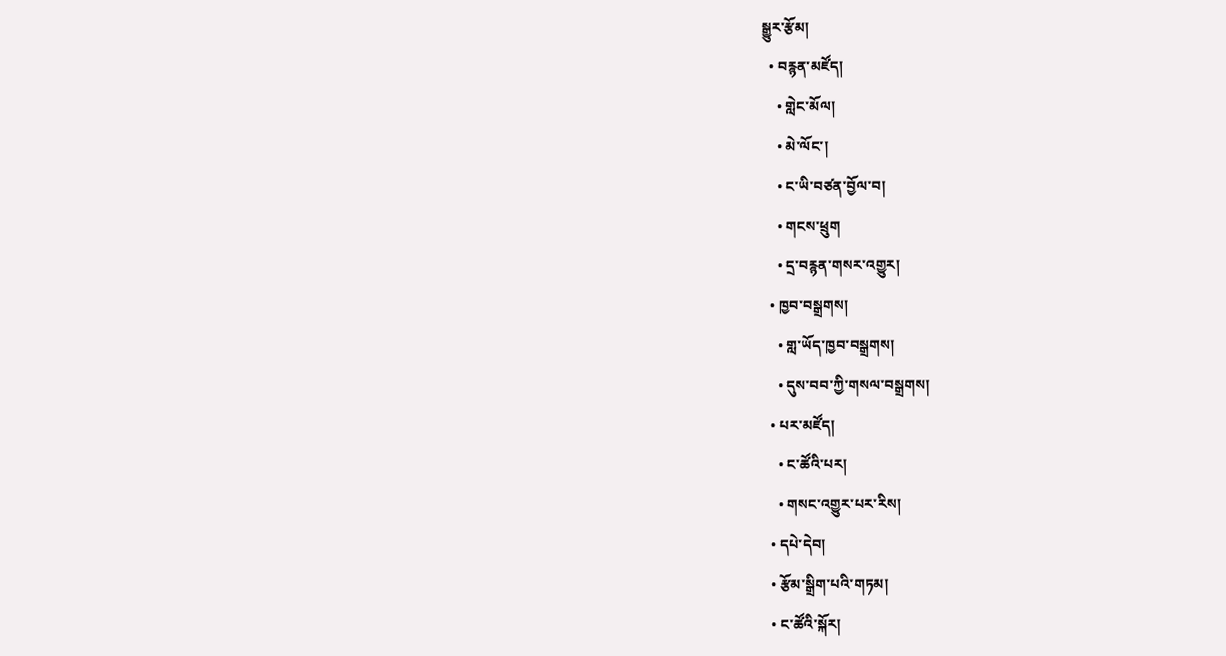སྒྱུར་རྩོམ།
  • བརྙན་མཛོད།
    • གླེང་མོལ།
    • མེ་ལོང་།
    • ང་ཡི་བཙན་བྱོལ་བ།
    • གངས་ཕྲུག
    • དྲ་བརྙན་གསར་འགྱུར།
  • ཁྱབ་བསྒྲགས།
    • གླ་ཡོད་ཁྱབ་བསྒྲགས།
    • དུས་བབ་ཀྱི་གསལ་བསྒྲགས།
  • པར་མཛོད།
    • ང་ཚོའི་པར།
    • གསང་འགྱུར་པར་རིས།
  • དཔེ་དེབ།
  • རྩོམ་སྒྲིག་པའི་གཏམ།
  • ང་ཚོའི་སྐོར།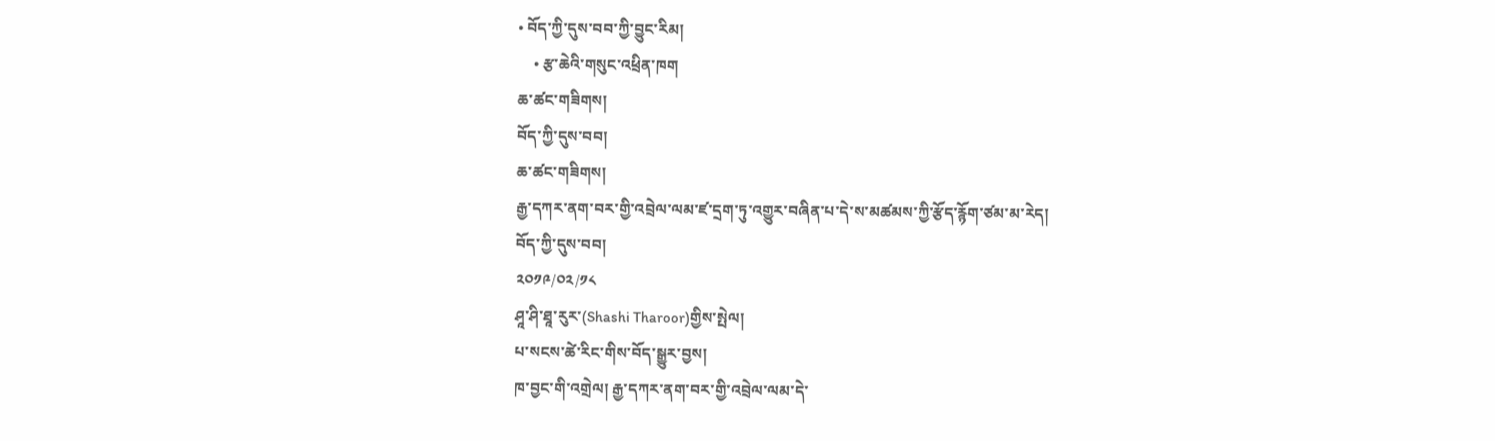• བོད་ཀྱི་དུས་བབ་ཀྱི་བྱུང་རིམ།
    • རྩ་ཆེའི་གསུང་འཕྲིན་ཁག
ཆ་ཚང་གཟིགས།
བོད་ཀྱི་དུས་བབ།
ཆ་ཚང་གཟིགས།
རྒྱ་དཀར་ནག་བར་གྱི་འབྲེལ་ལམ་ཛ་དྲག་ཏུ་འགྱུར་བཞིན་པ་དེ་ས་མཚམས་ཀྱི་རྩོད་རྙོག་ཙམ་མ་རེད།
བོད་ཀྱི་དུས་བབ།
༢༠༡༩/༠༢/༡༨
ཤཱ་ཤི་ཐཱ་རུར་(Shashi Tharoor)གྱིས་སྤེལ།
པ་སངས་ཚེ་རིང་གིས་བོད་སྒྱུར་བྱས།
ཁ་བྱང་གི་འགྲེལ། རྒྱ་དཀར་ནག་བར་གྱི་འབྲེལ་ལམ་དེ་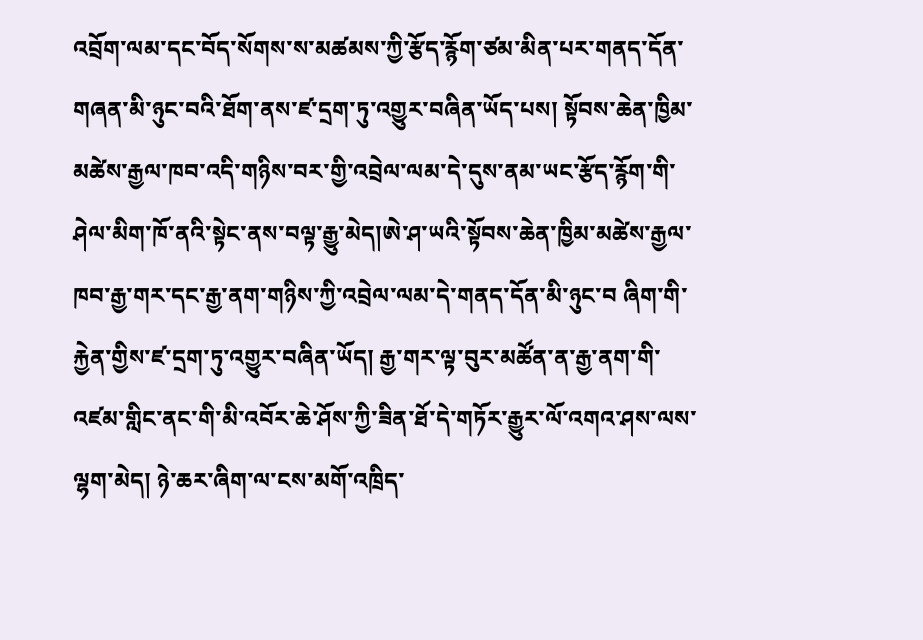འབྲོག་ལམ་དང་བོད་སོགས་ས་མཚམས་ཀྱི་རྩོད་རྙོག་ཙམ་མིན་པར་གནད་དོན་གཞན་མི་ཉུང་བའི་ཐོག་ནས་ཛ་དྲག་ཏུ་འགྱུར་བཞིན་ཡོད་པས། སྟོབས་ཆེན་ཁྱིམ་མཚེས་རྒྱལ་ཁབ་འདི་གཉིས་བར་གྱི་འབྲེལ་ལམ་དེ་དུས་ནམ་ཡང་རྩོད་རྙོག་གི་ཤེལ་མིག་ཁོ་ནའི་སྟེང་ནས་བལྟ་རྒྱུ་མེད།ཨེ་ཤ་ཡའི་སྟོབས་ཆེན་ཁྱིམ་མཚེས་རྒྱལ་ཁབ་རྒྱ་གར་དང་རྒྱ་ནག་གཉིས་ཀྱི་འབྲེལ་ལམ་དེ་གནད་དོན་མི་ཉུང་བ ཞིག་གི་རྐྱེན་གྱིས་ཛ་དྲག་ཏུ་འགྱུར་བཞིན་ཡོད། རྒྱ་གར་ལྟ་བུར་མཚོན་ན་རྒྱ་ནག་གི་འཛམ་གླིང་ནང་གི་མི་འབོར་ཆེ་ཤོས་ཀྱི་ཟིན་ཐོ་དེ་གཏོར་རྒྱུར་ལོ་འགའ་ཤས་ལས་ལྷག་མེད། ཉེ་ཆར་ཞིག་ལ་ངས་མགོ་འཁྲིད་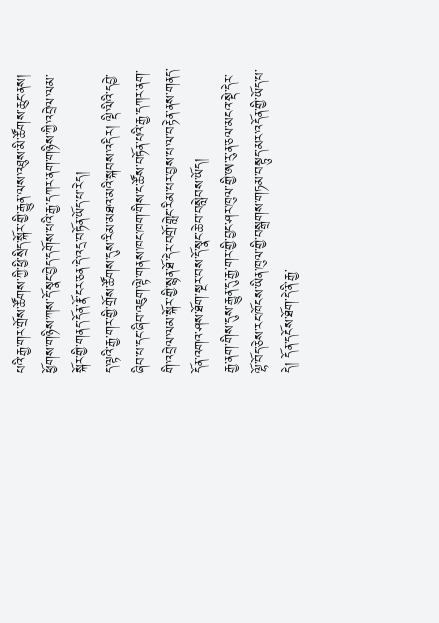པའི་རྒྱ་གར་གྲོས་ཚོགས་ཀྱི་ཕྱི་སྲིད་སྐོར་གྱི་རྒྱུན་ལས་འཐུས་མི་ཚོགས་ཆུང་ནས། ཕྱོགས་གཉིས་ཀས་དོ་སྣང་བྱེད་དགོས་པའི་རྒྱ་དཀར་ནག་གཉིས་ཀྱི་འབྲེལ་ལམ་སྐོར་གྱི་གནད་དོན་རྣོ་ངར་ཅན་དེ་འདྲ་བཏོན་ཡོད་པ་རེད།
ད་ལྟའི་རྒྱ་གར་གྱི་གྲོས་ཚོགས་དུས་རིམ་མཐའ་མའི་སྐབས་འདིར། ལྡི་ལིའི་དབྱེ་ཞིབ་པ་དང་ཞིབ་འཇུག་ལྟེ་གནས་ཁང་ཁག་གིས་ང་ཚོས་བཏོན་པའི་རྒྱ་དཀར་ནག་གི་འབྲེལ་ལམ་སྐོར་གྱི་སྙན་ཐོ་དེར་བགྲོ་གླེང་རིམ་པར་བྱས་པ་ལ་བརྟེན་ནས་གནད་དོན་འགའ་ཤས་ཐོག་སྔར་བས་དོ་སྣང་ཆེ་བ་བསླེབས་ཡོད།
རྒྱ་ནག་གིས་དུས་རྒྱུན་དུ་རྒྱ་གར་གྱི་བྱང་ཤར་ཁུལ་གྱི་ཨ་རུ་ན་ཅལ་མངའ་སྡེ་དེར་ལྷོ་བོད་ཅེས་རང་ཁོངས་ཡིན་ཁུལ་གྱི་བསྒྲགས་གཏམ་བསྟུད་མར་འདོན་གྱི་ཡོད་པ་དེ། དོན་དངོས་ཐོག་དེ་ནི་རྒྱ་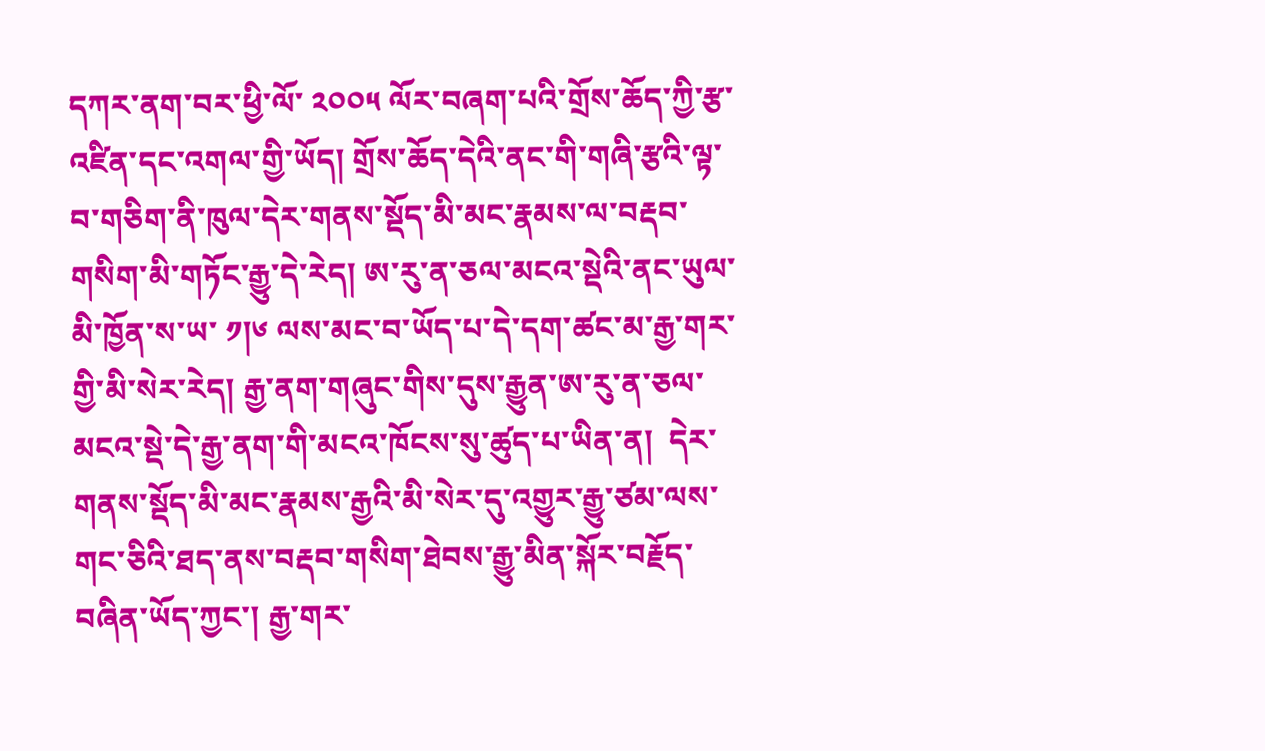དཀར་ནག་བར་ཕྱི་ལོ་ ༢༠༠༥ ལོར་བཞག་པའི་གྲོས་ཆོད་ཀྱི་རྩ་འཛིན་དང་འགལ་གྱི་ཡོད། གྲོས་ཆོད་དེའི་ནང་གི་གཞི་རྩའི་ལྟ་བ་གཅིག་ནི་ཁུལ་དེར་གནས་སྡོད་མི་མང་རྣམས་ལ་བརྡབ་གསིག་མི་གཏོང་རྒྱུ་དེ་རེད། ཨ་རུ་ན་ཅལ་མངའ་སྡེའི་ནང་ཡུལ་མི་ཁྱོན་ས་ཡ་ ༡།༦ ལས་མང་བ་ཡོད་པ་དེ་དག་ཚང་མ་རྒྱ་གར་གྱི་མི་སེར་རེད། རྒྱ་ནག་གཞུང་གིས་དུས་རྒྱུན་ཨ་རུ་ན་ཅལ་མངའ་སྡེ་དེ་རྒྱ་ནག་གི་མངའ་ཁོངས་སུ་ཚུད་པ་ཡིན་ན།  དེར་གནས་སྡོད་མི་མང་རྣམས་རྒྱའི་མི་སེར་དུ་འགྱུར་རྒྱུ་ཙམ་ལས་གང་ཅིའི་ཐད་ནས་བརྡབ་གསིག་ཐེབས་རྒྱུ་མིན་སྐོར་བརྗོད་བཞིན་ཡོད་ཀྱང་། རྒྱ་གར་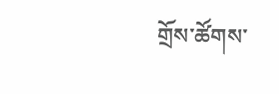གྲོས་ཚོགས་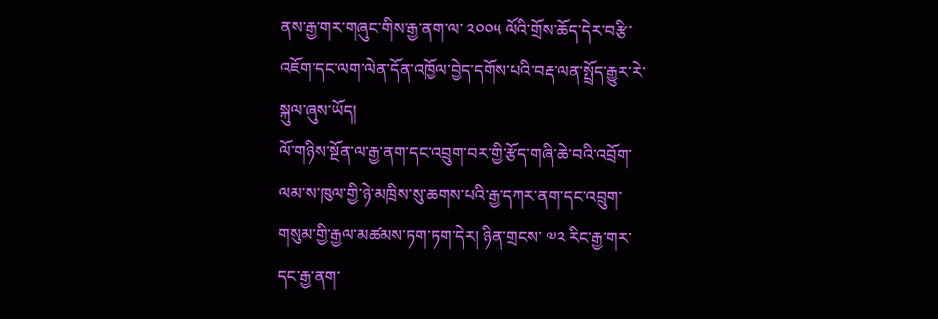ནས་རྒྱ་གར་གཞུང་གིས་རྒྱ་ནག་ལ་ ༢༠༠༥ ལོའི་གྲོས་ཆོད་དེར་བརྩི་འཇོག་དང་ལག་ལེན་དོན་འཁྱོལ་བྱེད་དགོས་པའི་བརྡ་ལན་སྤྲོད་རྒྱུར་རེ་སྐུལ་ཞུས་ཡོད།
ལོ་གཉིས་སྔོན་ལ་རྒྱ་ནག་དང་འབྲུག་བར་གྱི་རྩོད་གཞི་ཆེ་བའི་འབྲོག་ལམ་ས་ཁུལ་གྱི་ཉེ་མཁྲིས་སུ་ཆགས་པའི་རྒྱ་དཀར་ནག་དང་འབྲུག་གསུམ་གྱི་རྒྱལ་མཚམས་ཏག་ཏག་དེར། ཉིན་གྲངས་ ༧༢ རིང་རྒྱ་གར་དང་རྒྱ་ནག་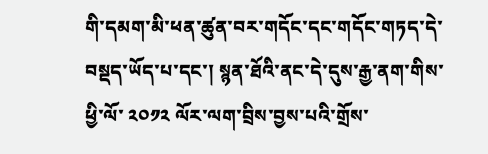གི་དམག་མི་ཕན་ཚུན་བར་གདོང་དང་གདོང་གཏད་དེ་བསྡད་ཡོད་པ་དང་། སྙན་ཐོའི་ནང་དེ་དུས་རྒྱ་ནག་གིས་ཕྱི་ལོ་ ༢༠༡༢ ལོར་ལག་བྲིས་བྱས་པའི་གྲོས་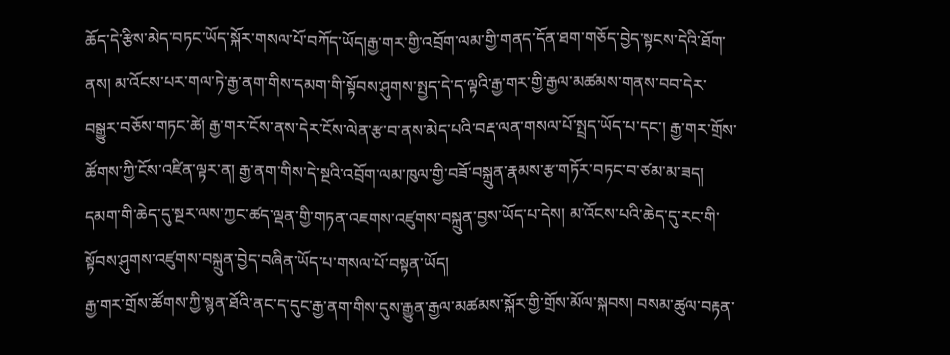ཆོད་དེ་རྩིས་མེད་བཏང་ཡོད་སྐོར་གསལ་པོ་བཀོད་ཡོད།རྒྱ་གར་གྱི་འབྲོག་ལམ་གྱི་གནད་དོན་ཐག་གཅོད་བྱེད་སྟངས་དེའི་ཐོག་ནས། མ་འོངས་པར་གལ་ཏེ་རྒྱ་ནག་གིས་དམག་གི་སྟོབས་ཤུགས་སྤྱད་དེ་ད་ལྟའི་རྒྱ་གར་གྱི་རྒྱལ་མཚམས་གནས་བབ་དེར་བསྒྱུར་བཅོས་གཏང་ཚེ། རྒྱ་གར་ངོས་ནས་དེར་ངོས་ལེན་རྩ་བ་ནས་མེད་པའི་བརྡ་ལན་གསལ་པོ་སྤྲད་ཡོད་པ་དང་། རྒྱ་གར་གྲོས་ཚོགས་ཀྱི་ངོས་འཛིན་ལྟར་ན། རྒྱ་ནག་གིས་དེ་སྔའི་འབྲོག་ལམ་ཁུལ་གྱི་བཟོ་བསྐྲུན་རྣམས་རྩ་གཏོར་བཏང་བ་ཙམ་མ་ཟད། དམག་གི་ཆེད་དུ་སྔར་ལས་ཀྱང་ཚད་ལྡན་གྱི་གཏན་འཇགས་འཛུགས་བསྐྲུན་བྱས་ཡོད་པ་དེས། མ་འོངས་པའི་ཆེད་དུ་རང་གི་སྟོབས་ཤུགས་འཛུགས་བསྐྲུན་བྱེད་བཞིན་ཡོད་པ་གསལ་པོ་བསྟན་ཡོད།
རྒྱ་གར་གྲོས་ཚོགས་ཀྱི་སྙན་ཐོའི་ནང་ད་དུང་རྒྱ་ནག་གིས་དུས་རྒྱུན་རྒྱལ་མཚམས་སྐོར་གྱི་གྲོས་མོལ་སྐབས། བསམ་ཚུལ་བརྟན་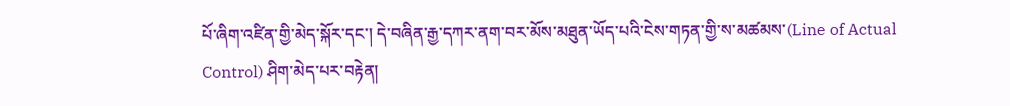པོ་ཞིག་འཛིན་གྱི་མེད་སྐོར་དང་། དེ་བཞིན་རྒྱ་དཀར་ནག་བར་མོས་མཐུན་ཡོད་པའི་ངེས་གཏན་གྱི་ས་མཚམས་(Line of Actual Control) ཤིག་མེད་པར་བརྟེན།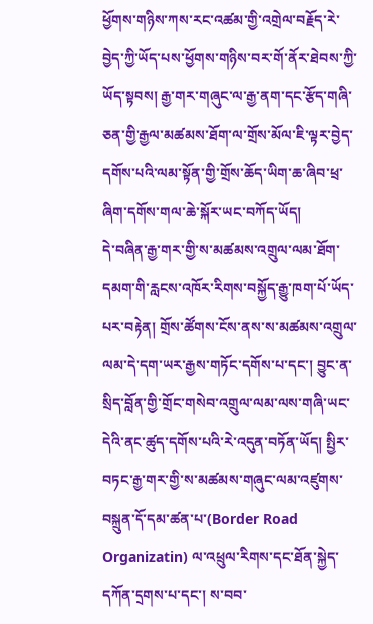ཕྱོགས་གཉིས་ཀས་རང་འཚམ་གྱི་འགྲེལ་བརྗོད་རེ་བྱེད་ཀྱི་ཡོད་པས་ཕྱོགས་གཉིས་བར་གོ་ནོར་ཐེབས་ཀྱི་ཡོད་སྟབས། རྒྱ་གར་གཞུང་ལ་རྒྱ་ནག་དང་རྩོད་གཞི་ཅན་གྱི་རྒྱལ་མཚམས་ཐོག་ལ་གྲོས་མོལ་ཇི་ལྟར་བྱེད་དགོས་པའི་ལམ་སྟོན་གྱི་གྲོས་ཆོད་ཡིག་ཆ་ཞིབ་ཕྲ་ཞིག་དགོས་གལ་ཆེ་སྐོར་ཡང་བཀོད་ཡོད།
དེ་བཞིན་རྒྱ་གར་གྱི་ས་མཚམས་འགྲུལ་ལམ་ཐོག་དམག་གི་རླངས་འཁོར་རིགས་བསྐྱོད་རྒྱུ་ཁག་པོ་ཡོད་པར་བརྟེན། གྲོས་ཚོགས་ངོས་ནས་ས་མཚམས་འགྲུལ་ལམ་དེ་དག་ཡར་རྒྱས་གཏོང་དགོས་པ་དང་། བྱུང་ན་སྲིད་བློན་གྱི་གྲོང་གསེབ་འགྲུལ་ལམ་ལས་གཞི་ཡང་དེའི་ནང་ཚུད་དགོས་པའི་རེ་འདུན་བཏོན་ཡོད། སྤྱིར་བཏང་རྒྱ་གར་གྱི་ས་མཚམས་གཞུང་ལམ་འཛུགས་བསྐྲུན་དོ་དམ་ཚན་པ་(Border Road Organizatin) ལ་འཕྲུལ་རིགས་དང་ཐོན་སྐྱེད་དཀོན་དྲགས་པ་དང་། ས་བབ་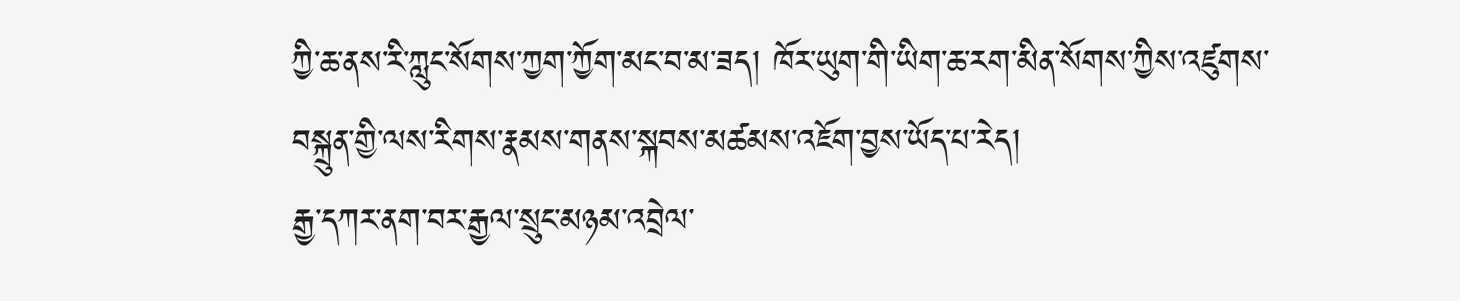ཀྱི་ཆ་ནས་རི་ཀླུང་སོགས་ཀྱག་ཀྱོག་མང་བ་མ་ཟད། ཁོར་ཡུག་གི་ཡིག་ཆ་རག་མིན་སོགས་ཀྱིས་འཛུགས་བསྐྲུན་གྱི་ལས་རིགས་རྣམས་གནས་སྐབས་མཚམས་འཇོག་བྱས་ཡོད་པ་རེད།
རྒྱ་དཀར་ནག་བར་རྒྱལ་སྲུང་མཉམ་འབྲེལ་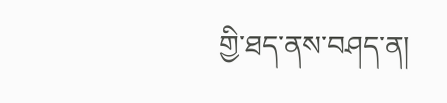གྱི་ཐད་ནས་བཤད་ན།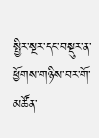སྤྱིར་སྔར་དང་བསྡུར་ན་ཕྱོགས་གཉིས་བར་གོ་མཚོན་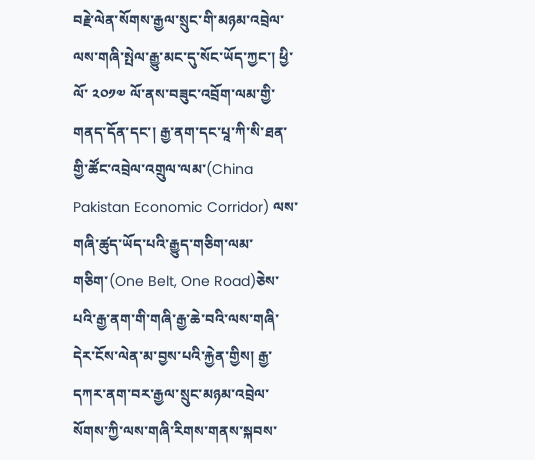བརྗེ་ལེན་སོགས་རྒྱལ་སྲུང་གི་མཉམ་འབྲེལ་ལས་གཞི་སྤེལ་རྒྱུ་མང་དུ་སོང་ཡོད་ཀྱང་། ཕྱི་ལོ་ ༢༠༡༧ ལོ་ནས་བཟུང་འབྲོག་ལམ་གྱི་གནད་དོན་དང་། རྒྱ་ནག་དང་པཱ་ཀི་སི་ཐན་གྱི་ཚོང་འབྲེལ་འགྲུལ་ལམ་(China Pakistan Economic Corridor) ལས་གཞི་ཚུད་ཡོད་པའི་རྒྱུད་གཅིག་ལམ་གཅིག་(One Belt, One Road)ཅེས་པའི་རྒྱ་ནག་གི་གཞི་རྒྱ་ཆེ་བའི་ལས་གཞི་དེར་ངོས་ལེན་མ་བྱས་པའི་རྐྱེན་གྱིས། རྒྱ་དཀར་ནག་བར་རྒྱལ་སྲུང་མཉམ་འབྲེལ་སོགས་ཀྱི་ལས་གཞི་རིགས་གནས་སྐབས་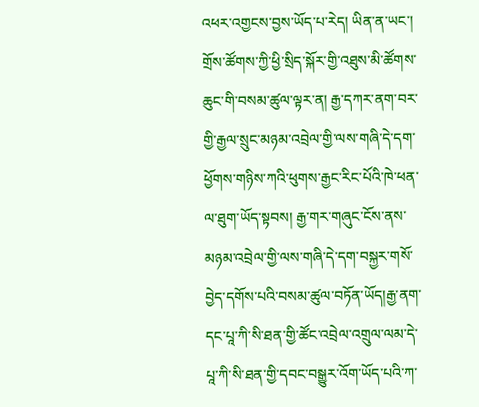འཕར་འགྱངས་བྱས་ཡོད་པ་རེད། ཡིན་ན་ཡང་། གྲོས་ཚོགས་ཀྱི་ཕྱི་སྲིད་སྐོར་གྱི་འཐུས་མི་ཚོགས་ཆུང་གི་བསམ་ཚུལ་ལྟར་ན། རྒྱ་དཀར་ནག་བར་གྱི་རྒྱལ་སྲུང་མཉམ་འབྲེལ་གྱི་ལས་གཞི་དེ་དག་ཕྱོགས་གཉིས་ཀའི་ཕུགས་རྒྱང་རིང་པོའི་ཁེ་ཕན་ལ་ཐུག་ཡོད་སྟབས། རྒྱ་གར་གཞུང་ངོས་ནས་མཉམ་འབྲེལ་གྱི་ལས་གཞི་དེ་དག་བསྐྱར་གསོ་བྱེད་དགོས་པའི་བསམ་ཚུལ་བཏོན་ཡོད།རྒྱ་ནག་དང་པཱ་ཀི་སི་ཐན་གྱི་ཚོང་འབྲེལ་འགྲུལ་ལམ་དེ་པཱ་ཀི་སི་ཐན་གྱི་དབང་བསྒྱུར་འོག་ཡོད་པའི་ཀ་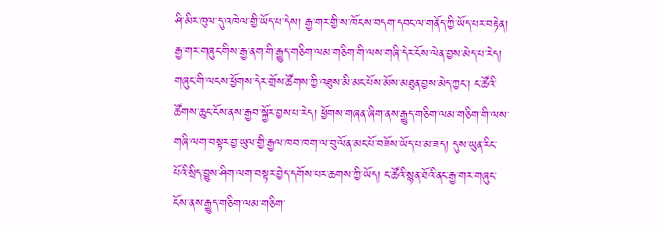ཤི་མིར་ཁུལ་དུ་འཁེལ་གྱི་ཡོད་པ་དེས། རྒྱ་གར་གྱི་ས་ཁོངས་བདག་དབང་ལ་གནོད་ཀྱི་ཡོད་པར་བརྟེན། རྒྱ་གར་གཞུང་གིས་རྒྱ་ནག་གི་རྒྱུད་གཅིག་ལམ་གཅིག་གི་ལས་གཞི་དེར་ངོས་ལེན་བྱས་མེད་པ་རེད། གཞུང་གི་ལངས་ཕྱོགས་དེར་གྲོས་ཚོགས་ཀྱི་འཐུས་མི་མང་པོས་མོས་མཐུན་བྱས་མེད་ཀྱང་། ང་ཚོའི་ཚོགས་ཆུང་ངོས་ནས་རྒྱབ་སྐྱོར་བྱས་པ་རེད། ཕྱོགས་གཞན་ཞིག་ནས་རྒྱུད་གཅིག་ལམ་གཅིག་གི་ལས་གཞི་ལག་བསྟར་བྱ་ཡུལ་གྱི་རྒྱལ་ཁབ་ཁག་ལ་བུ་ལོན་མང་པོ་བཟོས་ཡོད་པ་མ་ཟད། དུས་ཡུན་རིང་པོའི་སྲིད་བྱུས་ཤིག་ལག་བསྟར་བྱེད་དགོས་པར་ཆགས་ཀྱི་ཡོད། ང་ཚོའི་སྙན་ཐོའི་ནང་རྒྱ་གར་གཞུང་ངོས་ནས་རྒྱུད་གཅིག་ལམ་གཅིག་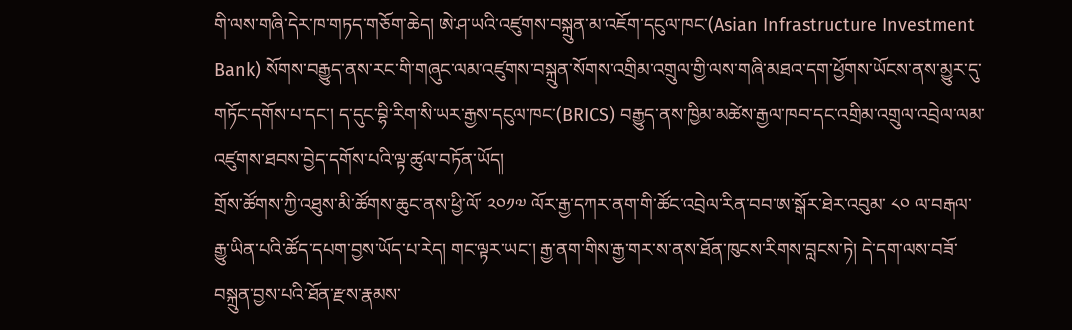གི་ལས་གཞི་དེར་ཁ་གཏད་གཅོག་ཆེད། ཨེ་ཤ་ཡའི་འཛུགས་བསྐྲུན་མ་འཇོག་དངུལ་ཁང་(Asian Infrastructure Investment Bank) སོགས་བརྒྱུད་ནས་རང་གི་གཞུང་ལམ་འཛུགས་བསྐྲུན་སོགས་འགྲིམ་འགྲུལ་གྱི་ལས་གཞི་མཐའ་དག་ཕྱོགས་ཡོངས་ནས་མྱུར་དུ་གཏོང་དགོས་པ་དང་། ད་དུང་བྷི་རིག་སི་ཡར་རྒྱས་དངུལ་ཁང་(BRICS) བརྒྱུད་ནས་ཁྱིམ་མཚེས་རྒྱལ་ཁབ་དང་འགྲིམ་འགྲུལ་འབྲེལ་ལམ་འཛུགས་ཐབས་བྱེད་དགོས་པའི་ལྟ་ཚུལ་བཏོན་ཡོད།
གྲོས་ཚོགས་ཀྱི་འཐུས་མི་ཚོགས་ཆུང་ནས་ཕྱི་ལོ་ ༢༠༡༧ ལོར་རྒྱ་དཀར་ནག་གི་ཚོང་འབྲེལ་རིན་བབ་ཨ་སྒོར་ཐེར་འབུམ་ ༨༠ ལ་བརྒལ་རྒྱུ་ཡིན་པའི་ཚོད་དཔག་བྱས་ཡོད་པ་རེད། གང་ལྟར་ཡང་། རྒྱ་ནག་གིས་རྒྱ་གར་ས་ནས་ཐོན་ཁུངས་རིགས་བླངས་ཏེ། དེ་དག་ལས་བཟོ་བསྐྲུན་བྱས་པའི་ཐོན་རྫས་རྣམས་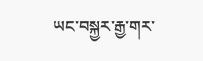ཡང་བསྐྱར་རྒྱ་གར་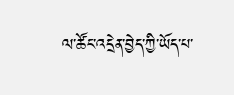ལ་ཚོང་འདྲེན་བྱེད་ཀྱི་ཡོད་པ་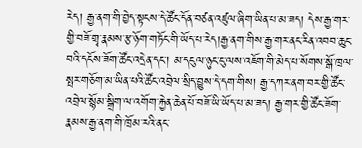རེད། རྒྱ་ནག་གི་བྱེད་སྟངས་དེ་ཚོང་དོན་བཙན་འཛུལ་ཞིག་ཡིན་པ་མ་ཟད། དེས་རྒྱ་གར་གྱི་བཟོ་གྲྭ་རྣམས་རྩ་ཉོག་གཏོང་གི་ཡོད་པ་རེད།རྒྱ་ནག་གིས་རྒྱ་གར་ནང་རིན་འབབ་ཆུང་བའི་དངོས་ཟོག་ཚོང་འདྲེན་དང་། མ་དངུལ་ཉུང་ངུ་ལས་འཇོག་གི་མེད་པ་སོགས་སྒོ་ཁྲལ་སྤར་གཅོག་མ་ཡིན་པའི་ཚོང་འབྲེལ་སྲིད་བྱུས་དེ་དག་གིས། རྒྱ་དཀར་ནག་བར་གྱི་ཚོང་འབྲེལ་སྙོམ་སྒྲིག་ལ་འགོག་རྐྱེན་ཆེན་པོ་བཟོ་ཡི་ཡོད་པ་མ་ཟད། རྒྱ་གར་གྱི་ཚོང་ཟོག་རྣམས་རྒྱ་ནག་གི་ཁྲོམ་རའི་ནང་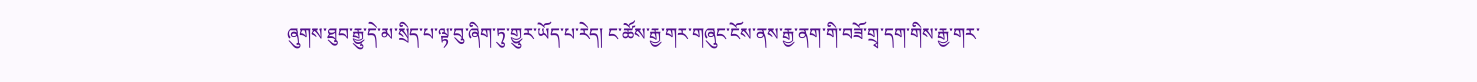ཞུགས་ཐུབ་རྒྱུ་དེ་མ་སྲིད་པ་ལྟ་བུ་ཞིག་ཏུ་གྱུར་ཡོད་པ་རེད། ང་ཚོས་རྒྱ་གར་གཞུང་ངོས་ནས་རྒྱ་ནག་གི་བཟོ་གྲྭ་དག་གིས་རྒྱ་གར་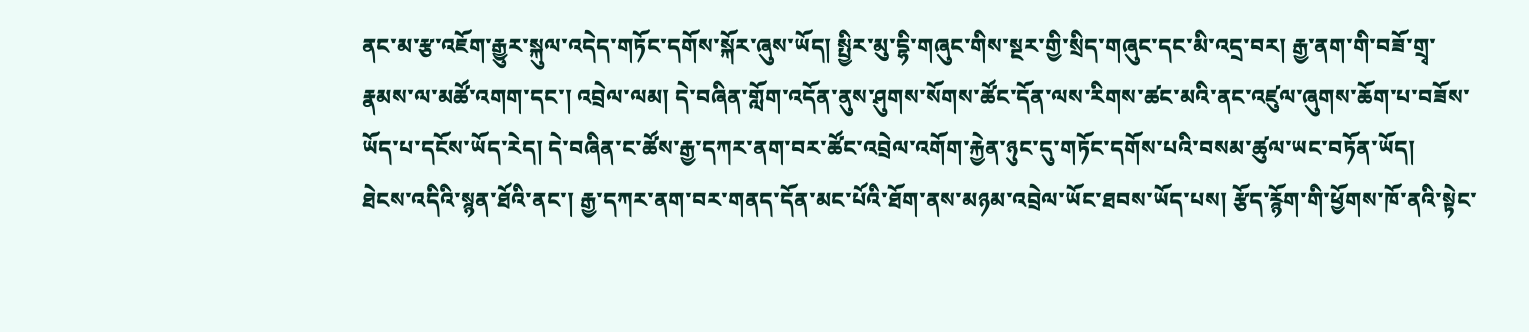ནང་མ་རྩ་འཇོག་རྒྱུར་སྐུལ་འདེད་གཏོང་དགོས་སྐོར་ཞུས་ཡོད། སྤྱིར་མུ་དྷི་གཞུང་གིས་སྔར་གྱི་སྲིད་གཞུང་དང་མི་འདྲ་བར། རྒྱ་ནག་གི་བཟོ་གྲྭ་རྣམས་ལ་མཚོ་འགག་དང་། འབྲེལ་ལམ། དེ་བཞིན་གློག་འདོན་ནུས་ཤུགས་སོགས་ཚོང་དོན་ལས་རིགས་ཚང་མའི་ནང་འཛུལ་ཞུགས་ཆོག་པ་བཟོས་ཡོད་པ་དངོས་ཡོད་རེད། དེ་བཞིན་ང་ཚོས་རྒྱ་དཀར་ནག་བར་ཚོང་འབྲེལ་འགོག་རྐྱེན་ཉུང་དུ་གཏོང་དགོས་པའི་བསམ་ཚུལ་ཡང་བཏོན་ཡོད།
ཐེངས་འདིའི་སྙན་ཐོའི་ནང་། རྒྱ་དཀར་ནག་བར་གནད་དོན་མང་པོའི་ཐོག་ནས་མཉམ་འབྲེལ་ཡོང་ཐབས་ཡོད་པས། རྩོད་རྙོག་གི་ཕྱོགས་ཁོ་ནའི་སྟེང་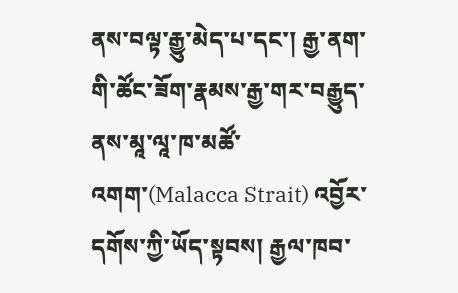ནས་བལྟ་རྒྱུ་མེད་པ་དང་། རྒྱ་ནག་གི་ཚོང་ཟོག་རྣམས་རྒྱ་གར་བརྒྱུད་ནས་མཱ་ལཱ་ཁ་མཚོ་འགག་(Malacca Strait) འབྱོར་དགོས་ཀྱི་ཡོད་སྟབས། རྒྱལ་ཁབ་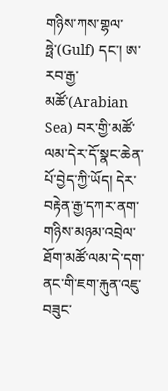གཉིས་ཀས་གྷལ་ཧྥེ་(Gulf) དང་། ཨ་རབ་རྒྱ་མཚོ་(Arabian Sea) བར་གྱི་མཚོ་ལམ་དེར་དོ་སྣང་ཆེན་པོ་བྱེད་ཀྱི་ཡོད། དེར་བརྟེན་རྒྱ་དཀར་ནག་གཉིས་མཉམ་འབྲེལ་ཐོག་མཚོ་ལམ་དེ་དག་ནང་གི་ཇག་རྐུན་འཇུ་བཟུང་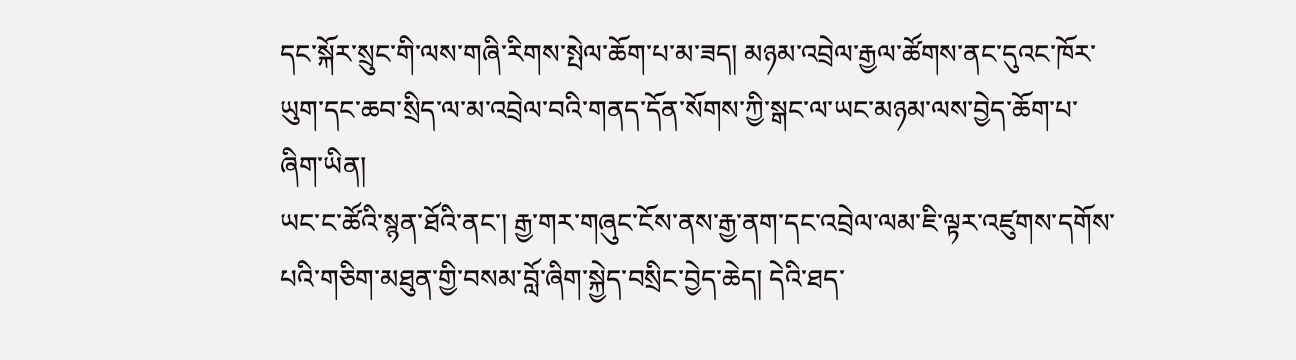དང་སྐོར་སྲུང་གི་ལས་གཞི་རིགས་སྤེལ་ཆོག་པ་མ་ཟད། མཉམ་འབྲེལ་རྒྱལ་ཚོགས་ནང་དུའང་ཁོར་ཡུག་དང་ཆབ་སྲིད་ལ་མ་འབྲེལ་བའི་གནད་དོན་སོགས་ཀྱི་སྒང་ལ་ཡང་མཉམ་ལས་བྱེད་ཆོག་པ་ཞིག་ཡིན།
ཡང་ང་ཚོའི་སྙན་ཐོའི་ནང་། རྒྱ་གར་གཞུང་ངོས་ནས་རྒྱ་ནག་དང་འབྲེལ་ལམ་ཇི་ལྟར་འཛུགས་དགོས་པའི་གཅིག་མཐུན་གྱི་བསམ་བློ་ཞིག་སྐྱེད་བསྲིང་བྱེད་ཆེད། དེའི་ཐད་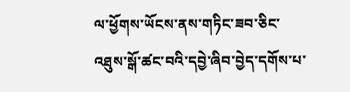ལ་ཕྱོགས་ཡོངས་ནས་གཏིང་ཟབ་ཅིང་འཐུས་སྒོ་ཚང་བའི་དབྱེ་ཞིབ་བྱེད་དགོས་པ་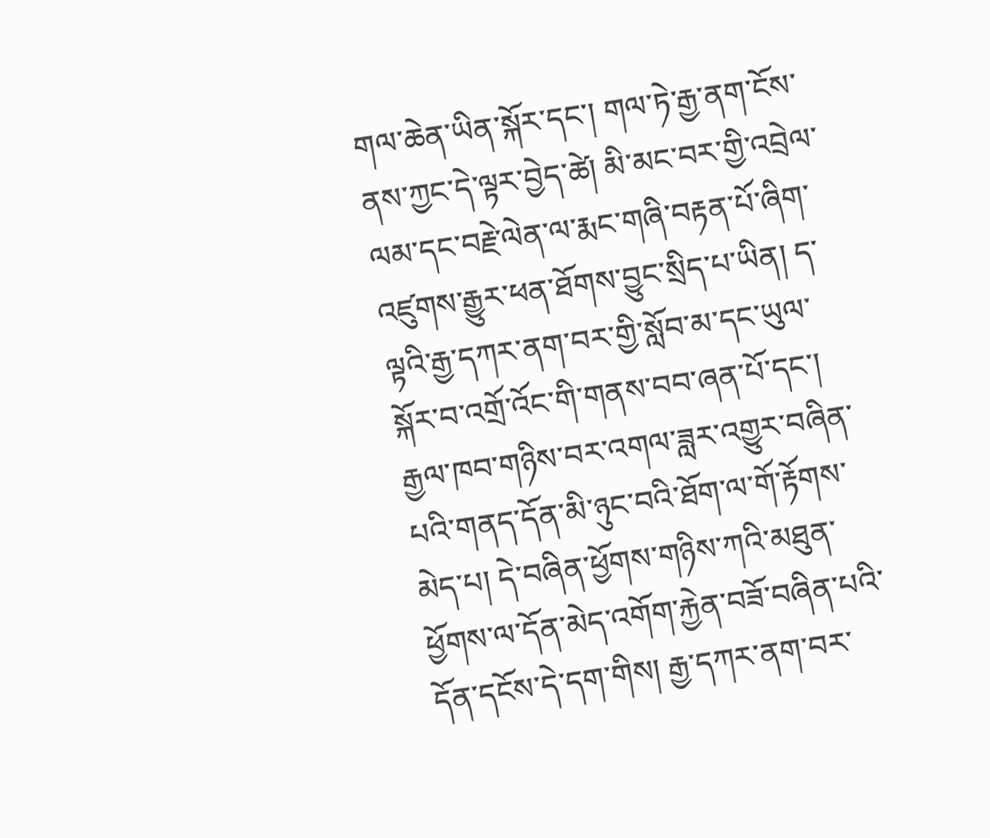གལ་ཆེན་ཡིན་སྐོར་དང་། གལ་ཏེ་རྒྱ་ནག་ངོས་ནས་ཀྱང་དེ་ལྟར་བྱེད་ཚེ། མི་མང་བར་གྱི་འབྲེལ་ལམ་དང་བརྗེ་ལེན་ལ་རྨང་གཞི་བརྟན་པོ་ཞིག་འཛུགས་རྒྱུར་ཕན་ཐོགས་བྱུང་སྲིད་པ་ཡིན། ད་ལྟའི་རྒྱ་དཀར་ནག་བར་གྱི་སློབ་མ་དང་ཡུལ་སྐོར་བ་འགྲོ་འོང་གི་གནས་བབ་ཞན་པོ་དང་། རྒྱལ་ཁབ་གཉིས་བར་འགལ་ཟླར་འགྱུར་བཞིན་པའི་གནད་དོན་མི་ཉུང་བའི་ཐོག་ལ་གོ་རྟོགས་མེད་པ། དེ་བཞིན་ཕྱོགས་གཉིས་ཀའི་མཐུན་ཕྱོགས་ལ་དོན་མེད་འགོག་རྐྱེན་བཟོ་བཞིན་པའི་དོན་དངོས་དེ་དག་གིས། རྒྱ་དཀར་ནག་བར་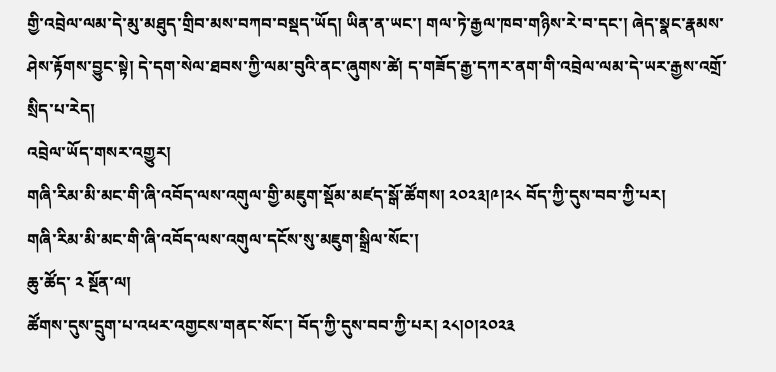གྱི་འབྲེལ་ལམ་དེ་མུ་མཐུད་གྲིབ་མས་བཀབ་བསྡད་ཡོད། ཡིན་ན་ཡང་། གལ་ཏེ་རྒྱལ་ཁབ་གཉིས་རེ་བ་དང་། ཞེད་སྣང་རྣམས་ཤེས་རྟོགས་བྱུང་སྟེ། དེ་དག་སེལ་ཐབས་ཀྱི་ལམ་བུའི་ནང་ཞུགས་ཚེ། ད་གཟོད་རྒྱ་དཀར་ནག་གི་འབྲེལ་ལམ་དེ་ཡར་རྒྱས་འགྲོ་སྲིད་པ་རེད།
འབྲེལ་ཡོད་གསར་འགྱུར།
གཞི་རིམ་མི་མང་གི་ཞི་འབོད་ལས་འགུལ་གྱི་མཇུག་སྡོམ་མཛད་སྒོ་ཚོགས། ༢༠༢༣།༩།༢༨ བོད་ཀྱི་དུས་བབ་ཀྱི་པར།
གཞི་རིམ་མི་མང་གི་ཞི་འབོད་ལས་འགུལ་དངོས་སུ་མཇུག་སྒྲིལ་སོང་།
ཆུ་ཚོད་ ༢ སྔོན་ལ།
ཚོགས་དུས་དྲུག་པ་འཕར་འགྱངས་གནང་སོང་། བོད་ཀྱི་དུས་བབ་ཀྱི་པར། ༢༨།༠།༢༠༢༣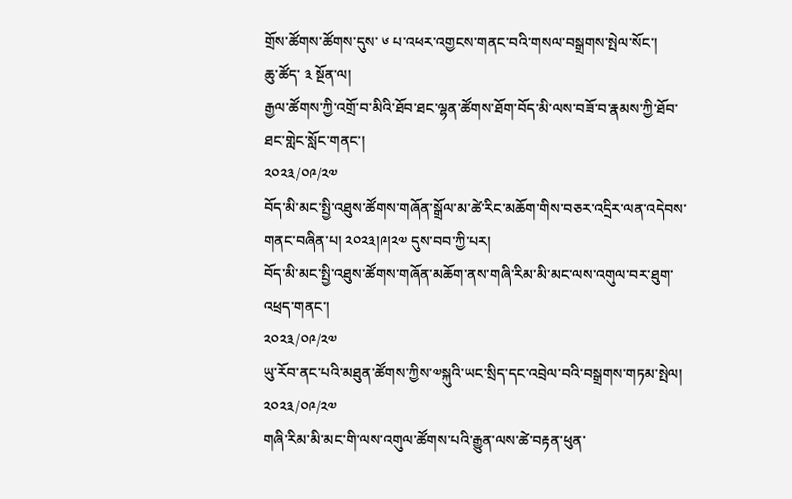གྲོས་ཚོགས་ཚོགས་དུས་ ༦ པ་འཕར་འགྱངས་གནང་བའི་གསལ་བསྒྲགས་སྤེལ་སོང་།
ཆུ་ཚོད་ ༣ སྔོན་ལ།
རྒྱལ་ཚོགས་ཀྱི་འགྲོ་བ་མིའི་ཐོབ་ཐང་ལྷན་ཚོགས་ཐོག་བོད་མི་ལས་བཟོ་བ་རྣམས་ཀྱི་ཐོབ་ཐང་གླེང་སློང་གནང་།
༢༠༢༣/༠༩/༢༧
བོད་མི་མང་སྤྱི་འཐུས་ཚོགས་གཞོན་སྒྲོལ་མ་ཚེ་རིང་མཆོག་གིས་བཅར་འདྲིར་ལན་འདེབས་གནང་བཞིན་པ། ༢༠༢༣།༩།༢༧ དུས་བབ་ཀྱི་པར།
བོད་མི་མང་སྤྱི་འཐུས་ཚོགས་གཞོན་མཆོག་ནས་གཞི་རིམ་མི་མང་ལས་འགུལ་བར་ཐུག་འཕྲད་གནང་།
༢༠༢༣/༠༩/༢༧
ཡུ་རོབ་ནང་པའི་མཐུན་ཚོགས་ཀྱིས་༧སྐུའི་ཡང་སྲིད་དང་འབྲེལ་བའི་བསྒྲགས་གཏམ་སྤེལ།
༢༠༢༣/༠༩/༢༧
གཞི་རིམ་མི་མང་གི་ལས་འགུལ་ཚོགས་པའི་རྒྱུན་ལས་ཚེ་བརྟན་ཕུན་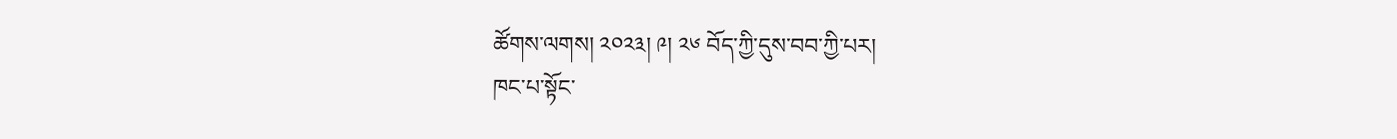ཚོགས་ལགས། ༢༠༢༣། ༩། ༢༦ བོད་ཀྱི་དུས་བབ་ཀྱི་པར།
ཁང་པ་སྟོང་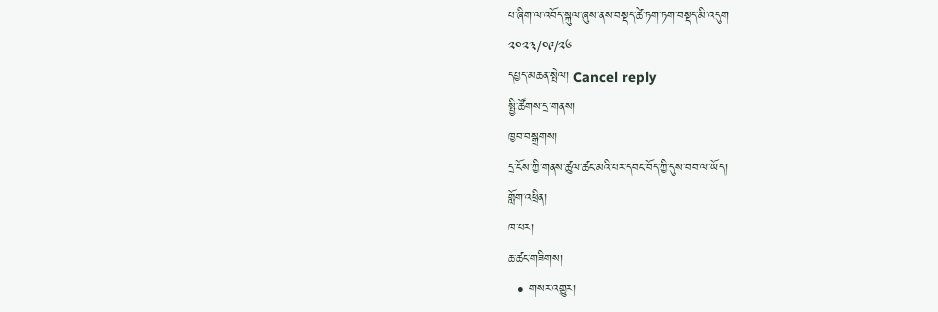པ་ཞིག་ལ་འབོད་སྐུལ་ཞུས་ནས་བསྡད་ཚེ་ཏག་ཏག་བསྡད་མི་འདུག
༢༠༢༣/༠༩/༢༦
དཔྱད་མཆན་སྤེལ། Cancel reply
སྤྱི་ཚོགས་དྲ་གནས།
ཁྱབ་བསྒྲགས།
དྲ་ངོས་ཀྱི་གནས་ཚུལ་ཚང་མའི་པར་དབང་བོད་ཀྱི་དུས་བབ་ལ་ཡོད།
གློག་འཕྲིན།
ཁ་པར།
ཆ་ཚང་གཟིགས།
  • གསར་འགྱུར།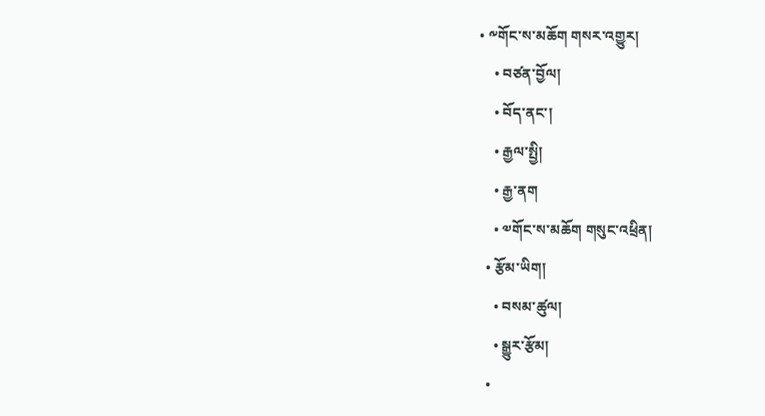• ༸གོང་ས་མཆོག གསར་འགྱུར།
    • བཙན་བྱོལ།
    • བོད་ནང་།
    • རྒྱལ་སྤྱི།
    • རྒྱ་ནག
    • ༧གོང་ས་མཆོག གསུང་འཕྲིན།
  • རྩོམ་ཡིག།
    • བསམ་ཚུལ།
    • སྒྱུར་རྩོམ།
  •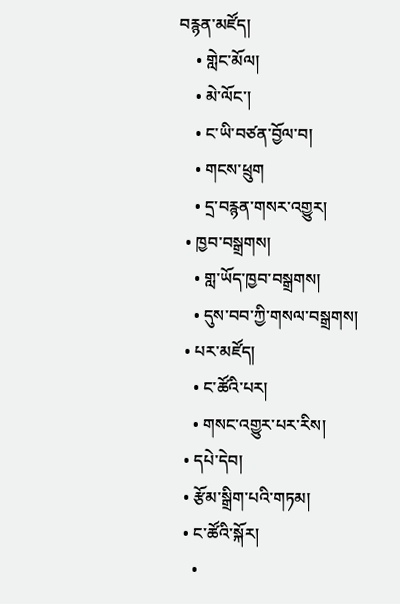བརྙན་མཛོད།
    • གླེང་མོལ།
    • མེ་ལོང་།
    • ང་ཡི་བཙན་བྱོལ་བ།
    • གངས་ཕྲུག
    • དྲ་བརྙན་གསར་འགྱུར།
  • ཁྱབ་བསྒྲགས།
    • གླ་ཡོད་ཁྱབ་བསྒྲགས།
    • དུས་བབ་ཀྱི་གསལ་བསྒྲགས།
  • པར་མཛོད།
    • ང་ཚོའི་པར།
    • གསང་འགྱུར་པར་རིས།
  • དཔེ་དེབ།
  • རྩོམ་སྒྲིག་པའི་གཏམ།
  • ང་ཚོའི་སྐོར།
    •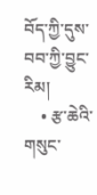བོད་ཀྱི་དུས་བབ་ཀྱི་བྱུང་རིམ།
    • རྩ་ཆེའི་གསུང་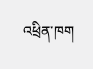འཕྲིན་ཁག